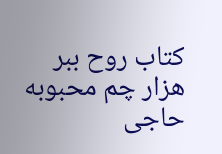کتاب روح ببر هزار چم محبوبه حاجی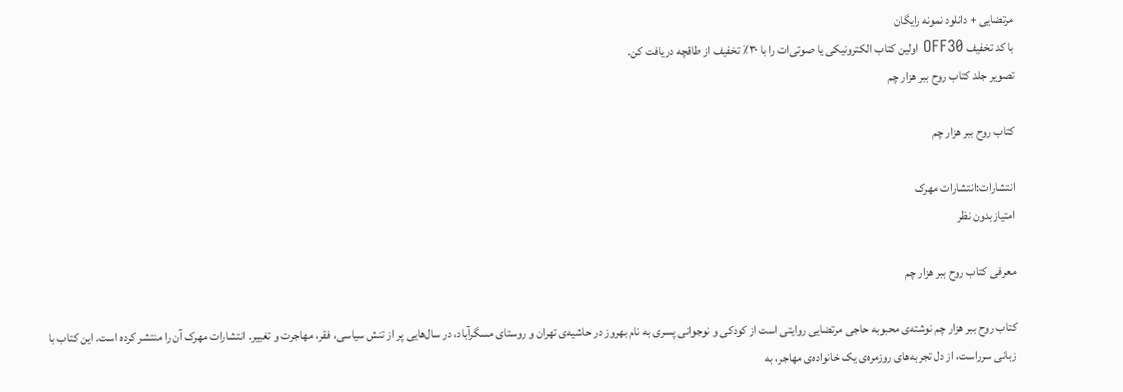مرتضایی + دانلود نمونه رایگان
با کد تخفیف OFF30 اولین کتاب الکترونیکی یا صوتی‌ات را با ۳۰٪ تخفیف از طاقچه دریافت کن.
تصویر جلد کتاب روح ببر هزار چم

کتاب روح ببر هزار چم

انتشارات:انتشارات مهرک
امتیازبدون نظر

معرفی کتاب روح ببر هزار چم

کتاب روح ببر هزار چم نوشته‌ی محبوبه حاجی مرتضایی روایتی است از کودکی و نوجوانی پسری به نام بهروز در حاشیه‌ی تهران و روستای مسگرآباد، در سال‌هایی پر از تنش سیاسی، فقر، مهاجرت و تغییر. انتشارات مهرک آن را منتشر کرده است. این کتاب با زبانی سرراست، از دل تجربه‌های روزمره‌ی یک خانواده‌ی مهاجر، به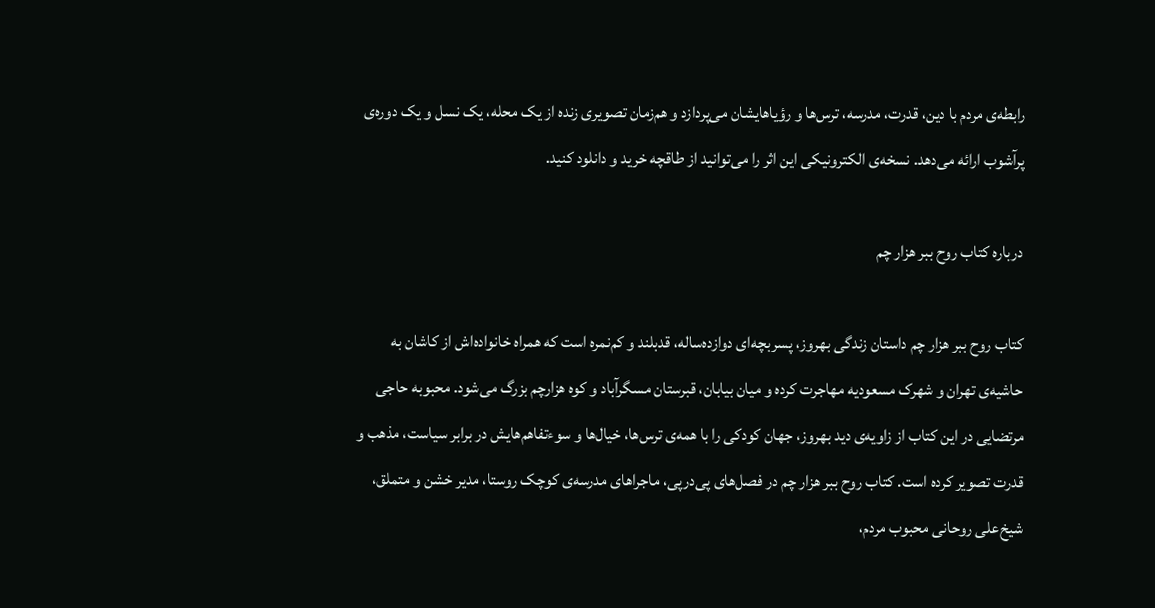رابطه‌ی مردم با دین، قدرت، مدرسه، ترس‌ها و رؤیاهایشان می‌پردازد و هم‌زمان تصویری زنده از یک محله، یک نسل و یک دوره‌ی پرآشوب ارائه می‌دهد. نسخه‌ی الکترونیکی این اثر را می‌توانید از طاقچه خرید و دانلود کنید.

درباره کتاب روح ببر هزار چم

کتاب روح ببر هزار چم داستان زندگی بهروز، پسربچه‌ای دوازده‌ساله، قدبلند و کم‌نمره است که همراه خانواده‌اش از کاشان به حاشیه‌ی تهران و شهرک مسعودیه مهاجرت کرده و میان بیابان، قبرستان مسگرآباد و کوه هزارچم بزرگ می‌شود. محبوبه حاجی مرتضایی در این کتاب از زاویه‌ی دید بهروز، جهان کودکی را با همه‌ی ترس‌ها، خیال‌ها و سوءتفاهم‌هایش در برابر سیاست، مذهب و قدرت تصویر کرده است. کتاب روح ببر هزار چم در فصل‌های پی‌درپی، ماجراهای مدرسه‌ی کوچک روستا، مدیر خشن و متملق، شیخ‌علی روحانی محبوب مردم،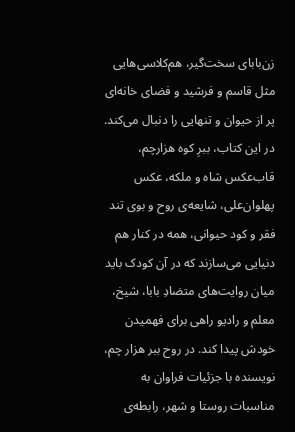زن‌بابای سخت‌گیر، هم‌کلاسی‌هایی مثل قاسم و فرشید و فضای خانه‌ای پر از حیوان و تنهایی را دنبال می‌کند. در این کتاب، ببرِ کوه هزارچم، قاب‌عکس شاه و ملکه، عکس پهلوان‌علی، شایعه‌ی روح و بوی تند فقر و کود حیوانی، همه در کنار هم دنیایی می‌سازند که در آن کودک باید میان روایت‌های متضادِ بابا، شیخ، معلم و رادیو راهی برای فهمیدن خودش پیدا کند. در روح ببر هزار چم، نویسنده با جزئیات فراوان به مناسبات روستا و شهر، رابطه‌ی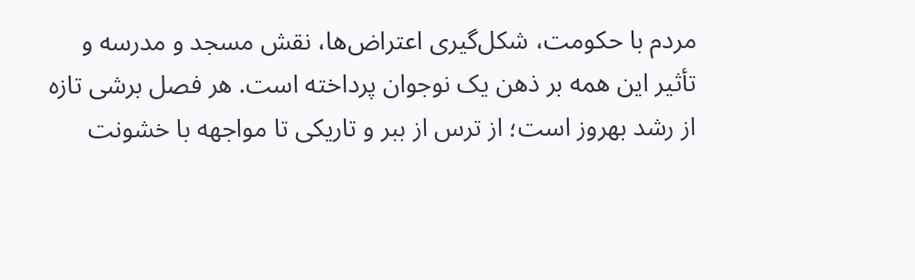مردم با حکومت، شکل‌گیری اعتراض‌ها، نقش مسجد و مدرسه و تأثیر این همه بر ذهن یک نوجوان پرداخته است. هر فصل برشی تازه از رشد بهروز است؛ از ترس از ببر و تاریکی تا مواجهه با خشونت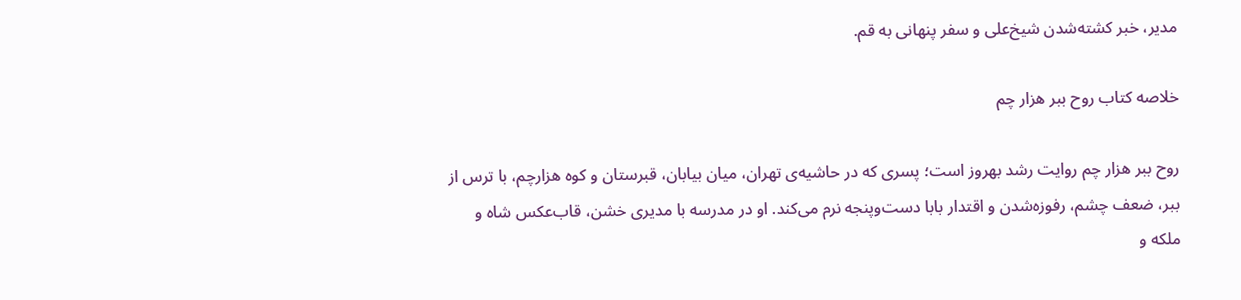مدیر، خبر کشته‌شدن شیخ‌علی و سفر پنهانی به قم.

خلاصه کتاب روح ببر هزار چم

روح ببر هزار چم روایت رشد بهروز است؛ پسری که در حاشیه‌ی تهران، میان بیابان، قبرستان و کوه هزارچم، با ترس از ببر، ضعف چشم، رفوزه‌شدن و اقتدار بابا دست‌وپنجه نرم می‌کند. او در مدرسه با مدیری خشن، قاب‌عکس شاه و ملکه و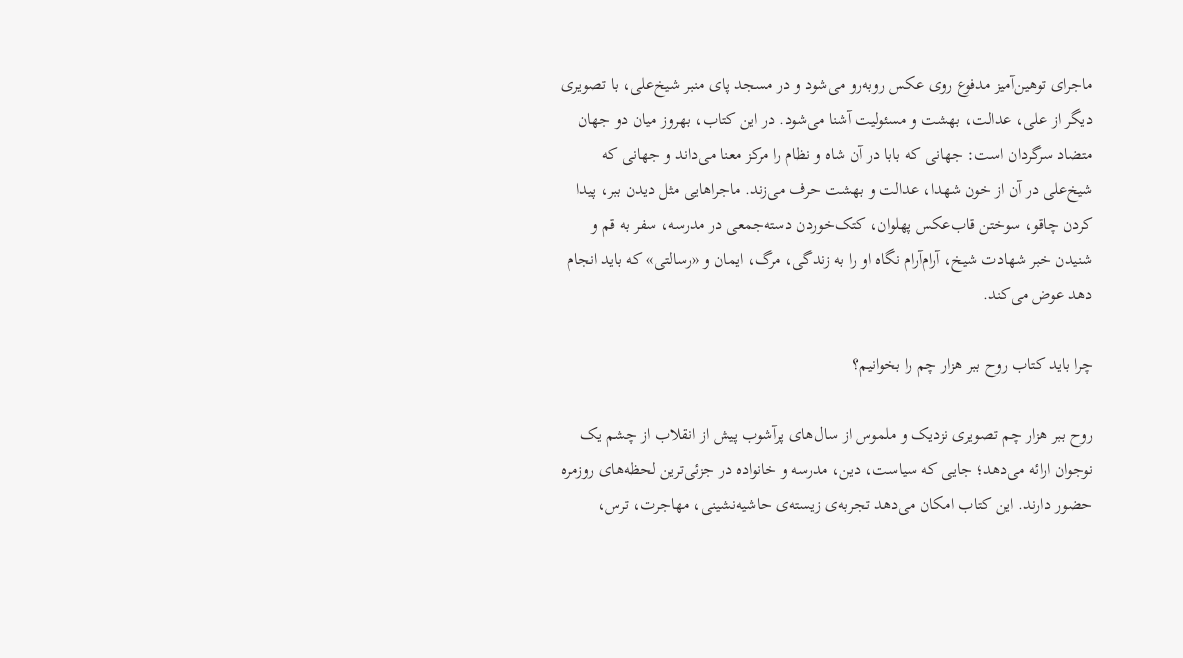ماجرای توهین‌آمیز مدفوع روی عکس روبه‌رو می‌شود و در مسجد پای منبر شیخ‌علی، با تصویری دیگر از علی، عدالت، بهشت و مسئولیت آشنا می‌شود. در این کتاب، بهروز میان دو جهان متضاد سرگردان است: جهانی که بابا در آن شاه و نظام را مرکز معنا می‌داند و جهانی که شیخ‌علی در آن از خون شهدا، عدالت و بهشت حرف می‌زند. ماجراهایی مثل دیدن ببر، پیدا کردن چاقو، سوختن قاب‌عکس پهلوان، کتک‌خوردن دسته‌جمعی در مدرسه، سفر به قم و شنیدن خبر شهادت شیخ، آرام‌آرام نگاه او را به زندگی، مرگ، ایمان و «رسالتی» که باید انجام دهد عوض می‌کند.

چرا باید کتاب روح ببر هزار چم را بخوانیم؟

روح ببر هزار چم تصویری نزدیک و ملموس از سال‌های پرآشوب پیش از انقلاب از چشم یک نوجوان ارائه می‌دهد؛ جایی که سیاست، دین، مدرسه و خانواده در جزئی‌ترین لحظه‌های روزمره حضور دارند. این کتاب امکان می‌دهد تجربه‌ی زیسته‌ی حاشیه‌نشینی، مهاجرت، ترس،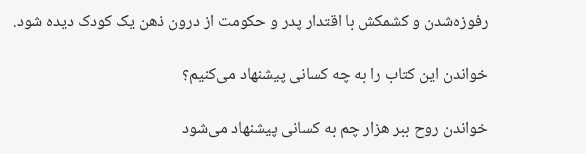رفوزه‌شدن و کشمکش با اقتدار پدر و حکومت از درون ذهن یک کودک دیده شود.

خواندن این کتاب را به چه کسانی پیشنهاد می‌کنیم؟

خواندن روح ببر هزار چم به کسانی پیشنهاد می‌شود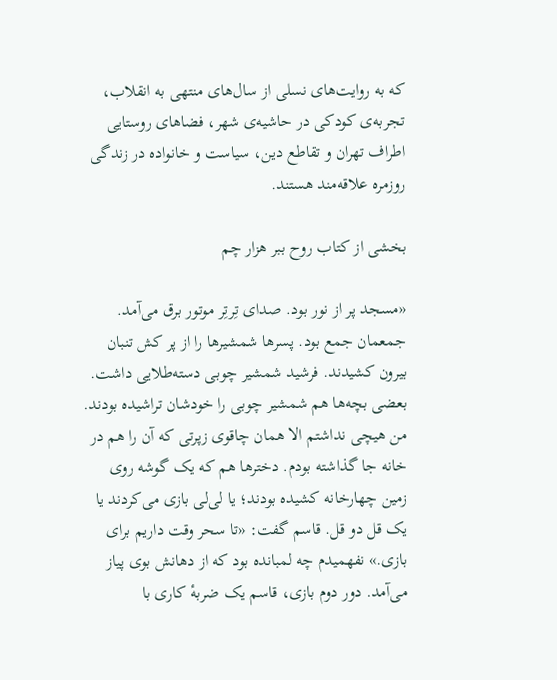که به روایت‌های نسلی از سال‌های منتهی به انقلاب، تجربه‌ی کودکی در حاشیه‌ی شهر، فضاهای روستایی اطراف تهران و تقاطع دین، سیاست و خانواده در زندگی روزمره علاقه‌مند هستند.

بخشی از کتاب روح ببر هزار چم

«مسجد پر از نور بود. صدای تِرتِر موتور برق می‌آمد. جمعمان جمع بود. پسرها شمشیرها را از پر کش تنبان بیرون کشیدند. فرشید شمشیر چوبی دسته‌طلایی داشت. بعضی بچه‌ها هم شمشیر چوبی را خودشان تراشیده بودند. من هیچی نداشتم الا همان چاقوی زپرتی که آن را هم در خانه جا گذاشته بودم. دخترها هم که یک گوشه روی زمین چهارخانه کشیده بودند؛ یا لی‌لی بازی می‌کردند یا یک قل دو قل. قاسم گفت: «تا سحر وقت داریم برای بازی.» نفهمیدم چه لمبانده بود که از دهانش بوی پیاز می‌آمد. دور دوم بازی، قاسم یک ضربهٔ کاری با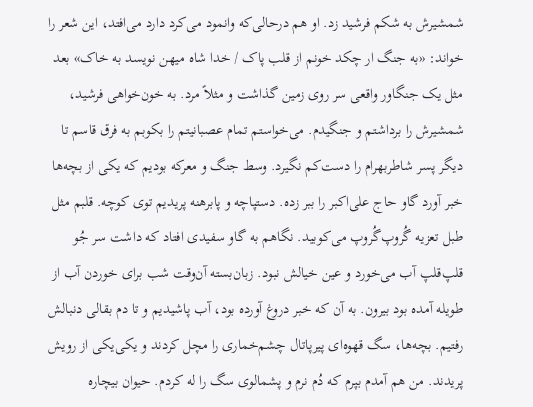شمشیرش به شکم فرشید زد. او هم درحالی‌که وانمود می‌کرد دارد می‌افتد، این شعر را خواند: «به جنگ ار چکد خونم از قلب پاک / خدا شاه میهن نویسد به خاک» بعد مثل یک جنگاور واقعی سر روی زمین گذاشت و مثلاً مرد. به خون‌خواهی فرشید، شمشیرش را برداشتم و جنگیدم. می‌خواستم تمام عصبانیتم را بکوبم به فرق قاسم تا دیگر پسر شاطربهرام را دست‌کم نگیرد. وسط جنگ و معرکه بودیم که یکی از بچه‌ها خبر آورد گاو حاج علی‌اکبر را ببر زده. دستپاچه و پابرهنه پریدیم توی کوچه. قلبم مثل طبل تعزیه گُروپ‌گُروپ می‌کوبید. نگاهم به گاو سفیدی افتاد که داشت سر جُو قلپ‌قلپ آب می‌خورد و عین خیالش نبود. زبان‌بسته آن‌وقت شب برای خوردن آب از طویله آمده بود بیرون. به آن که خبر دروغ آورده بود، آب پاشیدیم و تا دم بقالی دنبالش رفتیم. بچه‌ها، سگ قهوه‌ای پیرپاتال چشم‌خماری را مچل کردند و یکی‌یکی از رویش پریدند. من هم آمدم بپرم که دُم نرم و پشمالوی سگ را له کردم. حیوان بیچاره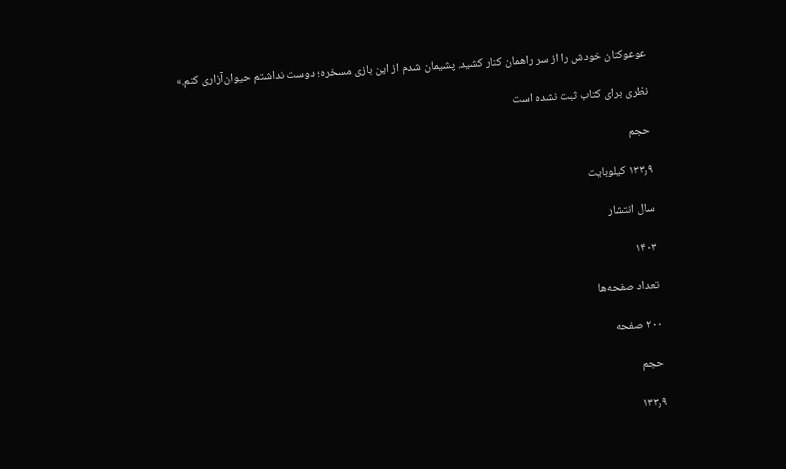عوعوکنان خودش را از سر راهمان کنار کشید. پشیمان شدم از این بازی مسخره؛ دوست نداشتم حیوان‌آزاری کنم.»

نظری برای کتاب ثبت نشده است

حجم

۱۳۳٫۹ کیلوبایت

سال انتشار

۱۴۰۳

تعداد صفحه‌ها

۲۰۰ صفحه

حجم

۱۳۳٫۹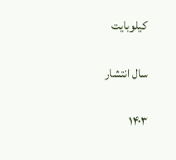کیلوبایت

سال انتشار

۱۴۰۳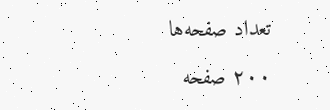تعداد صفحه‌ها

۲۰۰ صفحه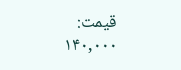قیمت:
۱۴۰,۰۰۰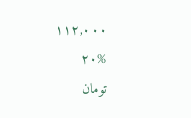۱۱۲,۰۰۰
۲۰%
تومان